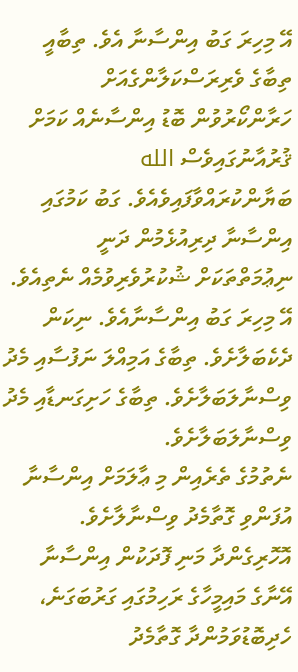އޭ މިހިރަ ގަބު އިންސާނާ އެވެ. ތިބާއީ ތިބާގެ ވެރިރަސްކަލާންގެއަށް ހަރާންކޯރުވުން ބޮޑު އިންސާނެއް ކަމަށް ޤުރުއާނުގައިވެސް الله ބަޔާންކުރައްވާފައިވެއެވެ. ގަބު ކަމުގައި އިންސާނާ ދިރިއުޅެމުން ދަނީ ނިޢުމަތްތަކަށް ޝުކުރުވެރިވުމެއް ނެތިއެވެ. އޭ މިހިރަ ގަބު އިންސާނާއެވެ. ނިކަން ދެކެބަލާށެވެ. ތިބާގެ އަމިއްލަ ނަފުސާއި މެދު ވިސްނާލަބަލާށެވެ. ތިބާގެ ހަށިގަނޑާއި މެދު ވިސްނާލަބަލާށެވެ.
ނެތުމުގެ ތެރެއިން މި ޢާލަމަށް އިންސާނާ އުފަންވި ގޮތާމެދު ވިސްނާލާށެވެ. އޮހޮރިގެންދާ މަނި ފޮދަކުން އިންސާނާ އޭނާގެ މައިމީހާގެ ރަހިމުގައި ގަރުބަގަނެ، ހެދިބޮޑުވަމުންދާ ގޮތާމެދު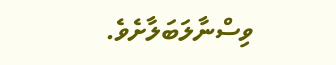ވިސްނާލަބަލާށެވެ.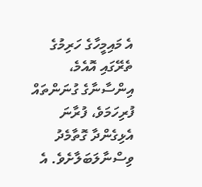އެ މައިމީހާގެ ހަރިމުގެ ތެރޭގައި އޮއެމެ، އިންސާނާގެ ގުނަންތައް ފުރިހަމަވެ، ފުރާނަ އެޅިގެންދާ ގޮތާމެދު ވިސްނާލަބަލާށެވެ. އެ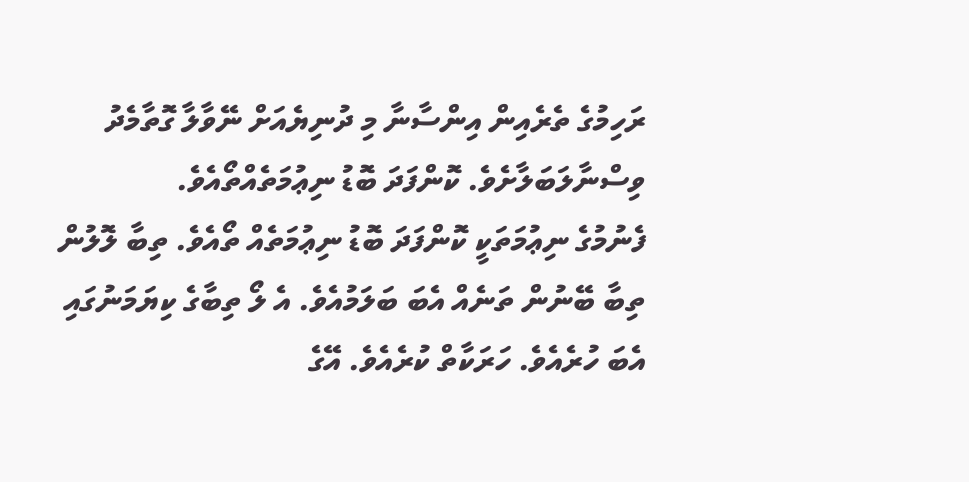ރަހިމުގެ ތެރެއިން އިންސާނާ މި ދުނިޔެއަށް ނޭވާލާ ގޮތާމެދު ވިސްނާލަބަލާށެވެ. ކޮންފަދަ ބޮޑު ނިޢުމަތެއްތޯއެވެ.
ފެނުމުގެ ނިޢުމަތަކީ ކޮންފަދަ ބޮޑު ނިޢުމަތެއް ތޯއެވެ. ތިބާ ލޮލުން ތިބާ ބޭނުން ތަނެއް އެބަ ބަލަމުއެވެ. އެ ލޯ ތިބާގެ ކިޔަމަނުގައި އެބަ ހުރެއެވެ. ހަރަކާތް ކުރެއެވެ. އޭގެ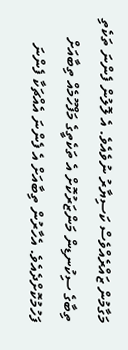މަގާމުން ޒައްރެއްވެސް ކަސިޔާރު ނުވެއެވެ. އެ ލޮލުން ފެންނަ ތަކެތި ތިބާގެ ސިކުނޑިން މަންޒަރުކޮށް އެ ތަކެތީގެ މަފްހޫމެއް ތިބާއަށް ފަހުމުކޮށްދެއެވެ. އެހާރުން ތިބާއަށް އެ ފެންނަ އެއްޗަކާ ފެންނަ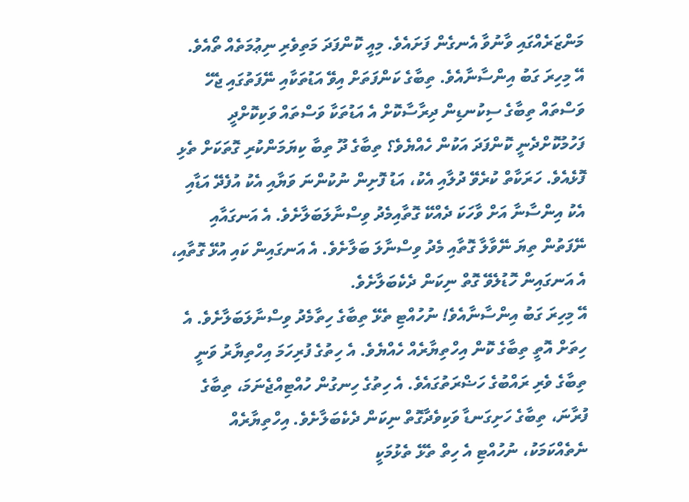މަންޒަރެއްގައި ވާނުވާ އެނގެން ފަށައެވެ. މިއީ ކޮންފަދަ މަތިވެރި ނިޢުމަތެއް ތޯއެވެ.
އޭ މިހިރަ ގަބު އިންސާނާއެވެ. ތިބާގެ ކަންފަތަށް އިވޭ އަޑުތަކާއި ނޭފަތުގައި ޖެހޭ ވަސްތައް ތިބާގެ ސިކުނޑިން ދިރާސާކޮށް އެ އަޑުތަކާ ވަސްތައް ވަކިކޮށްދީ ފަހުމުކޮށްދެނީ ކޮންފަދަ އަކުން ހެއްޔެވެ؟ ތިބާގެ ދޫ ތިބާ ކިޔަމަންކުރި ގޮތަކަށް ތެޅި ފޮޅެއެވެ. ހަރަކާތް ކުރެވޭ ދުލާއި އެކު، އަޑު ފޮށިން ނުކުންނަ ވަޔާއި އެކު އުފެދޭ އަޑާއި އެކު އިންސާނާ އަށް ވާހަކަ ދެއްކޭ ގޮތާއިމެދު ވިސްނާލަބަލާށެވެ. އެ އަނގައާއި ނޭފަތުން ތިޔަ ނޭވާލާ ގޮތާއި މެދު ވިސްނާލަ ބަލާށެވެ. އެ އަނގައިން ކައި އުޅޭ ގޮތާއި، އެ އަނގައިން ހޮޑުލެވޭ ގޮތް ނިކަން ދެކެބަލާށެވެ.
އޭ މިހިރަ ގަބު އިންސާނާއެވެ! ނުހުއްޓި ތެޅޭ ތިބާގެ ހިތާމެދު ވިސްނާލަބަލާށެވެ. އެ ހިތަށް އޮތީ ތިބާގެ ކޮން އިހްތިޔާރެއް ހެއްޔެވެ. އެ ހިތުގެ ފުރިހަމަ އިހްތިޔާރު ވަނީ ތިބާގެ ވެރި ރައްބުގެ ހަޟްރަތުގައެވެ. އެ ހިތުގެ ހިނގުން ހުއްޓިއްޖެނަމަ، ތިބާގެ ފުރާނަ، ތިބާގެ ހަށިގަނޑާ ވަކިވެދާގޮތް ނިކަން ދެކެބަލާށެވެ. އިހްތިޔާރެއް ނެތެއްކަމަކު، ނުހުއްޓި އެ ހިތް ތެޅޭ ތެޅުމަކީ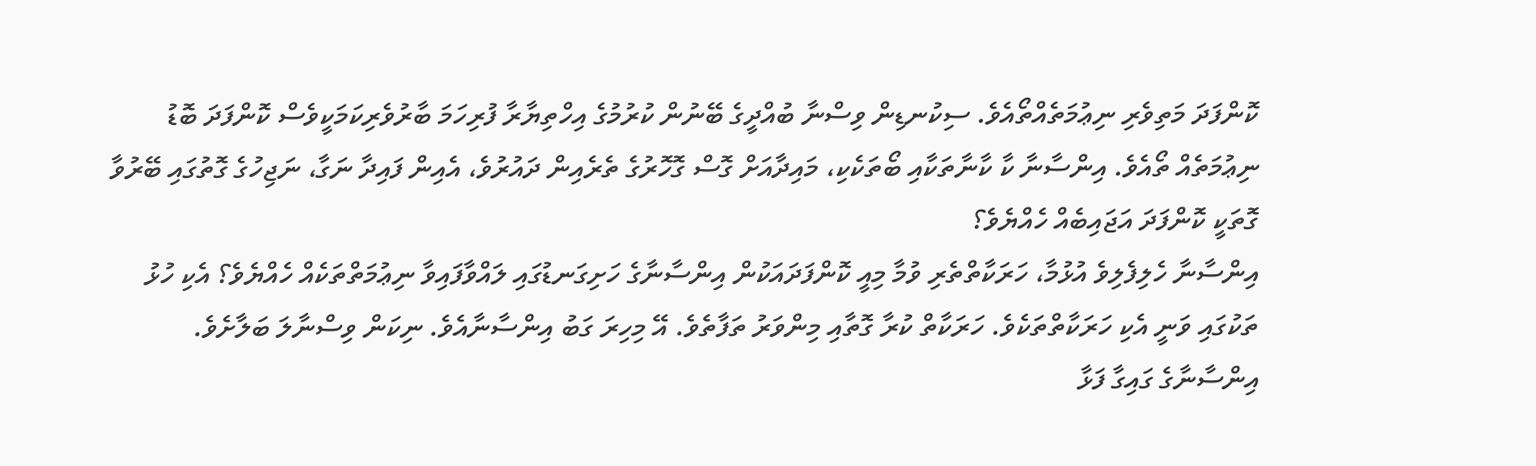ކޮންފަދަ މަތިވެރި ނިޢުމަތެއްތޯއެވެ. ސިކުނޑިން ވިސްނާ ބުއްދީގެ ބޭނުން ކުރުމުގެ އިހްތިޔާރާ ފުރިހަމަ ބާރުވެރިކަމަކީވެސް ކޮންފަދަ ބޮޑު ނިޢުމަތެއް ތޯއެވެ. އިންސާނާ ކާ ކާނާތަކާއި ބޯތަކެކި، މައިދާއަށް ގޮސް ގޮހޮރުގެ ތެރެއިން ދައުރުވެ، އެއިން ފައިދާ ނަގާ، ނަޖިހުގެ ގޮތުގައި ބޭރުވާ ގޮތަކީ ކޮންފަދަ އަޖައިބެއް ހެއްޔެވެ؟
އިންސާނާ ހެލިފެލިވެ އުޅުމާ، ހަރަކާތްތެރި ވުމާ މިއީ ކޮންފަދައަކުން އިންސާނާގެ ހަށިގަނޑުގައި ލައްވާފައިވާ ނިޢުމަތްތަކެއް ހެއްޔެވެ؟ އެކި ހުޅު ތަކުގައި ވަނީ އެކި ހަރަކާތްތަކެވެ. ހަރަކާތް ކުރާ ގޮތާއި މިންވަރު ތަފާތެވެ. އޭ މިހިރަ ގަބު އިންސާނާއެވެ. ނިކަން ވިސްނާލަ ބަލާށެވެ.
އިންސާނާގެ ގައިގާ ފަޅާ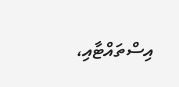އިސްތައްޓާއި،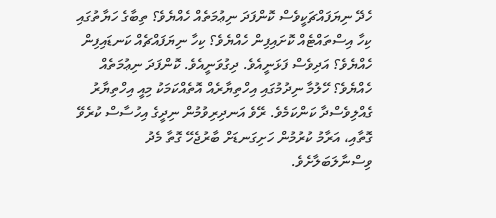ހެދޭ ނިޔަފައްޗަކީވެސް ކޮންފަދަ ނިޢުމަތެއް ހެއްޔެވެ؟ ތިބާގެ ހަޔާތުގައި ކިހާ އިސްތައްޓެއް ކޮށައިފިން ހެއްޔެވެ؟ ކިހާ ނިޔަފައްޗެއް ކަނޑައިފިން ހެއްޔެވެ؟ އަދިވެސް ފަޅަނީއެވެ. ދިގުވަނީއެވެ. ކޮންފަދަ ނިޢުމަތެއް ހެއްޔެވެ؟ ހޭލުމާ ނިދުމުގައި އިހްތިޔާރެއް އޮތެއްކަމަކު މިއީ އިހްތިޔާރު ގެއްލިވެސްދާ ކަންކަމެވެ. ރޭވެ އަނދިރިވުމުން ނިދީގެ އިހުސާސް ކުރެވޭ ގޮތާއި، އަރާމު ކުރުމުން ހަށިގަނޑަށް ބާރުޖެހޭ ގޮތާ މެދު ވިސްނާލަބަލާށެވެ.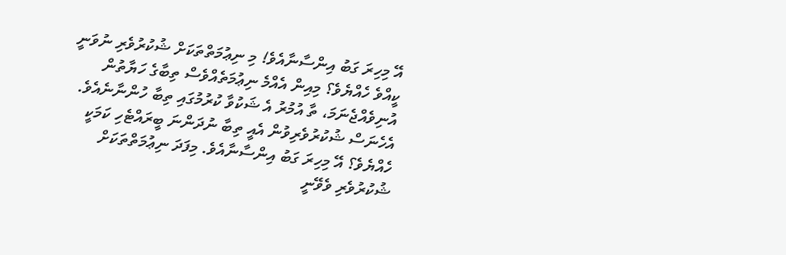އޭ މިހިރަ ގަބު އިންސާނާއެވެ! މި ނިޢުމަތްތަކަށް ޝުކުރުވެރި ނުވަނީ ކީއްވެ ހެއްޔެވެ؟ މިއިން އެއްމެ ނިޢުމަތެއްވެސް ތިބާގެ ހަޔާތުން އުނިވެއްޖެނަމަ، ތާ އުމުރު އެ ޝަކުވާ ކުރުމުގައި ތިބާ ހުންނާނެއެވެ. އެހެނަސް ޝުކުރުވެރިވުން އެއީ ތިބާ ނުދަންނަ ބީރައްޓެހި ކަމަކީ ހެއްޔެވެ؟ އޭ މިހިރަ ގަބު އިންސާނާއެވެ. މިފަދަ ނިޢުމަތްތަކަށް ޝުކުރުވެރި ވެވޭނީ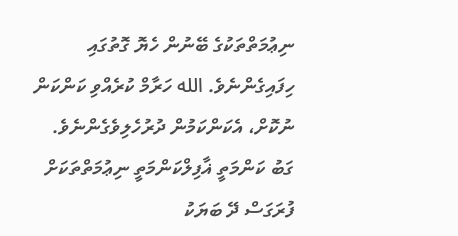ނިޢުމަތްތަކުގެ ބޭނުން ހެޔޮ ގޮތުގައި ހިފައިގެންނެވެ. الله ހަރާމް ކުރެއްވި ކަންކަން ނުކޮށް، އެކަންކަމުން ދުރުހެލިވެގެންނެވެ. ގަބު ކަންމަތީ ޣާފިލްކަންމަތީ ނިޢުމަތްތަކަށް ފުރަގަސް ދޭ ބަޔަކު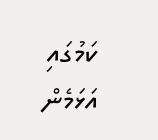ކަމުގައި އަޅަމެން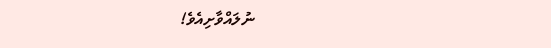ނުލައްވާށިއެވެ!